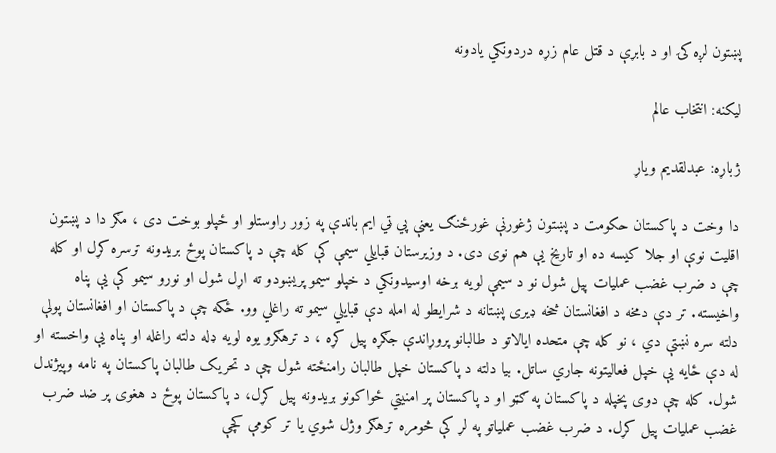پښتون لږه کۍ او د بابړې د قتل عام زړه دردونکي یادونه

لیکنه: انتخاب عالم

ژباړه: عبدلقديم وياړ

دا وخت د پاکستان حکومت د پښتون ژغورنې غورځنګ یعنې پي ټي ايم باندې په زور راوستلو او ځپلو بوخت دی ، مګر دا د پښتون اقلیت نوې او جلا کیسه ده او تاریخ یې هم نوی دی. د وزیرستان قبایلي سیمې کې کله چې د پاکستان پوځ بریدونه ترسره کړل او کله چې د ضرب غضب عملیات پیل شول نو د سیمې لویه برخه اوسیدونکي د خپلو سیمو پریښودو ته اړل شول او نورو سیمو کې یې پناه واخیسته. تر دې دمخه د افغانستان څخه ډیری پښتانه د شرایطو له امله دې قبایلي سیمو ته راغلي وو. ځکه چې د پاکستان او افغانستان پولې دلته سره نښتې دي ، نو کله چې متحده ایالاتو د طالبانو پروړاندې جګړه پیل کړه ، د ترهګرو یوه لویه ډله دلته راغله او پناه یې واخسته او له دې ځایه یې خپل فعالیتونه جاري ساتل. بیا دلته د پاکستان خپل طالبان رامنځته شول چې د تحریک طالبان پاکستان په نامه وپیژندل شول. کله چې دوی پخپله د پاکستان په ګټو او د پاکستان پر امنیتي ځواکونو بریدونه پیل کړل، د پاکستان پوځ د هغوی پر ضد ضرب غضب عملیات پیل کړل. د ضرب غضب عملیاتو په لړ کې څومره ترهګر وژل شوي یا تر کومې کچې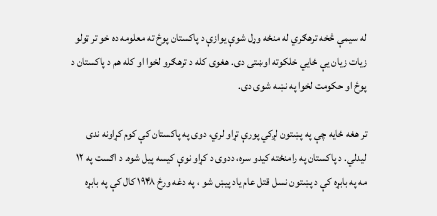له سیمې څخه ترهګري له منځه وړل شوې یوازې د پاکستان پوځ ته معلومه ده خو تر ټولو زیات زیان یې ځایي خلکوته اوښتی دی. هغوی کله د ترهګرو لخوا او کله هم د پاکستان د پوځ او حکومت لخوا په نښه شوی دی.

تر هغه ځایه چې په پښتون لږکي پورې تړاو لري، دوی په پاکستان کې کوم کړاونه ندی لیدلي. د پاکستان په رامنځته کیدو سره، ددوی د کړاو نوې کیسه پیل شوه. د اګست په ۱۲ مه په بابړه کې د پښتون نسل قتل عام یاد پیښ شو ، په دغه ورځ ۱۹۴۸ کال کې په بابړه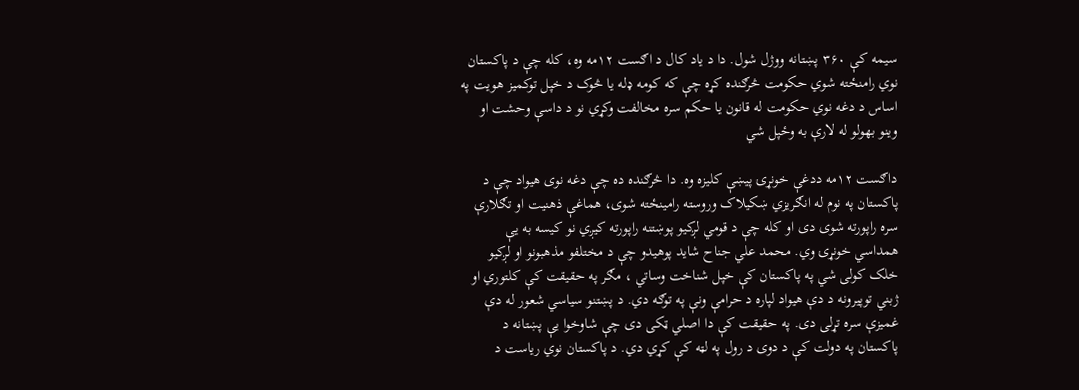سیمه کې ۳۶۰ پښتانه ووژل شول. دا د یاد کال د اګست ۱۲مه وه، کله چې د پاکستان نوي رامنځته شوي حکومت څرګنده کړه چې که کومه ډله یا څوک د خپل توکمیز هویت په اساس د دغه نوي حکومت له قانون یا حکم سره مخالفت وکړي نو د داسې وحشت او وینو بهولو له لارې به وځپل شي

داګست ۱۲مه ددغې خونړۍ پیښې کلیزه وه. دا څرګنده ده چې دغه نوی هیواد چې د پاکستان په نوم له انګریزي ښکیلاک وروسته رامینځته شوی، هماغې ذهنیت او تګلارې سره راپورته شوی دی او کله چې د قومي لږکیو پوښتنه راپورته کیږي نو کیسه به یې همداسي خونړۍ وي. محمد علي جناح شاید پوهیدو چې د مختلفو مذهبونو او لږکیو خلک کولی شي په پاکستان کې خپل شناخت وساتي ، مګر په حقیقت کې کلتوري او ژبني توپیرونه د دې هیواد لپاره د حرامې ونې په توګه دي. د پښتنو سیاسي شعور له دې غميزې سره تړلی دی. په حقیقت کې دا اصلي ټکی دی چې شاوخوا یې پښتانه د پاکستان په دولت کې د دوی د رول په لټه کې کړي دي. د پاکستان نوي ریاست د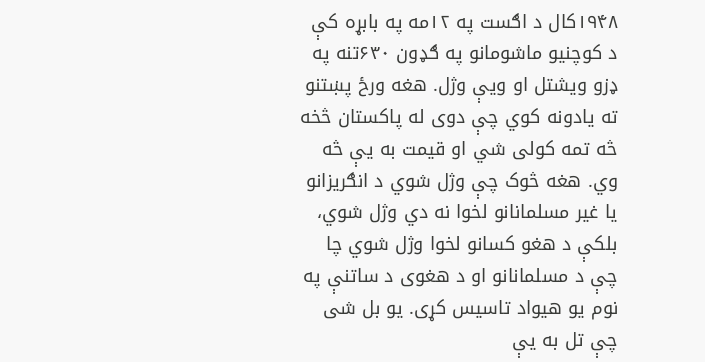۱۹۴۸کال د اګست په ۱۲مه په بابړه کې د کوچنيو ماشومانو په ګډون ۶۳۰تنه په ډزو ویشتل او ویې وژل. هغه ورځ پښتنو ته یادونه کوي چې دوی له پاکستان څخه څه تمه کولی شي او قیمت به یې څه وي. هغه څوک چې وژل شوي د انګریزانو یا غیر مسلمانانو لخوا نه دي وژل شوي، بلکې د هغو کسانو لخوا وژل شوي چا چې د مسلمانانو او د هغوی د ساتنې په نوم یو هیواد تاسیس کړی. یو بل شی چې تل به یې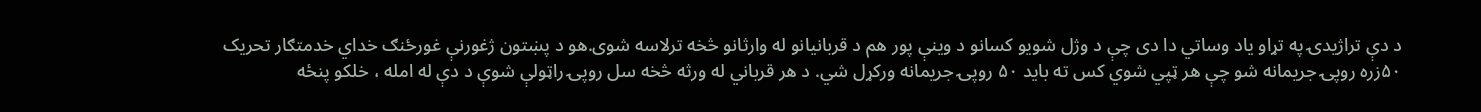د دې تراژیدۍ په تړاو یاد وساتي دا دی چې د وژل شویو کسانو د وینې پور هم د قربانیانو له وارثانو څخه ترلاسه شوی.هو د پښتون ژغورنې غورځنګ خداي خدمتګار تحریک ۵۰زره روپۍ جریمانه شو چې هر ټپي شوي کس ته باید ۵۰ روپۍ جریمانه ورکړل شي. د هر قرباني له ورثه څخه سل روپۍ راټولې شوې د دې له امله ، خلکو پنځه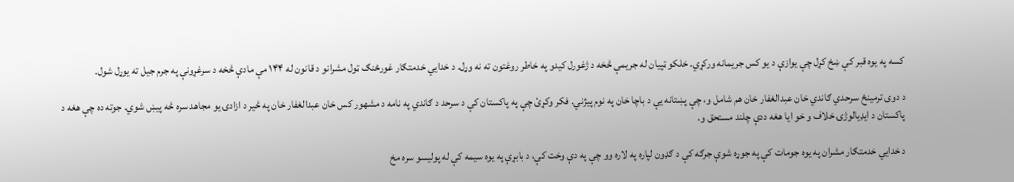کسه په یوه قبر کې ښخ کړل چې یوازې د یو کس جریمانه ورکړي. خلکو ټپیان له جریمې څخه د ژغورل کیدو په خاطر روغتون ته نه وړل. د خدايي خدمتګار غورځنګ ټول مشرانو د قانون له ۱۴۴ مې مادې څخه د سرغړونې په جرم جیل ته یوړل شول.

د دوی ترمینځ سرحدي ګاندي خان عبدالغفار خان هم شامل و، چې پښتانه یې د باچا خان په نوم پیژني. فکر وکړئ چې په پاکستان کې د سرحد د ګاندي په نامه د مشهور کس خان عبدالغفار خان په څیر د ازادۍ یو مجاهد سره څه پیښ شوي. جوته ده چې هغه د پاکستان د ایډیالوژۍ خلاف و خو ایا هغه ددې چلند مستحق و.

د خدايي خدمتګار مشران په یوه جومات کې په جوړه شوې جرګه کې د ګډون لپاره په لاره وو چې په دې وخت کې، د بابړې په یوه سیمه کې له پولیسو سره مخ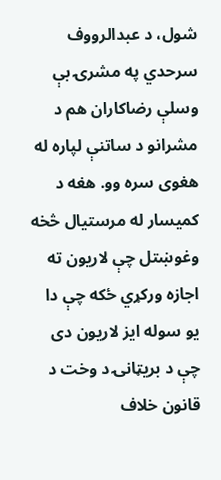شول، د عبدالرووف سرحدي په مشرۍ بې وسلې رضاکاران هم د مشرانو د ساتنې لپاره له هغوی سره وو. هغه د کمیسار له مرستیال څخه وغوښتل چې لاریون ته اجازه ورکړي ځکه چې دا یو سوله ایز لاریون دی چې د بریټانۍ د وخت د قانون خلاف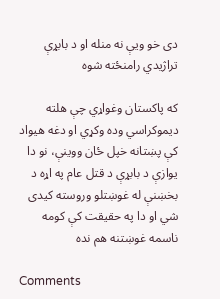دی خو ویې نه منله او د بابړې تراژیدي رامنځته شوه

که پاکستان وغواړي چې هلته دیموکراسي وده وکړي او دغه هیواد کې پښتانه خپل ځان ووینې، نو دا یوازې د بابړې د قتل عام په اړه د بخښنې له غوښتلو وروسته کیدی شي او دا په حقیقت کې کومه ناسمه غوښتنه هم نده

Comments